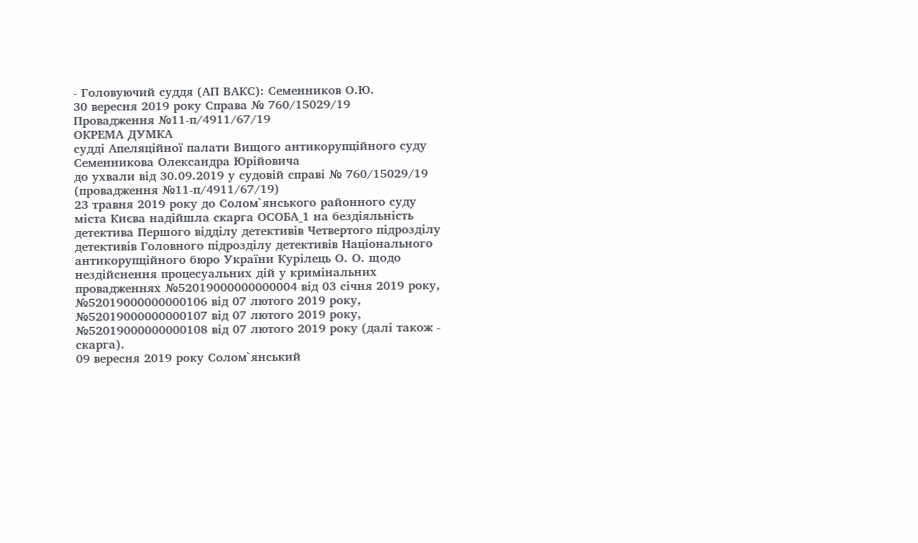- Головуючий суддя (АП ВАКС): Семенников О.Ю.
30 вересня 2019 року Справа № 760/15029/19
Провадження №11-п/4911/67/19
ОКРЕМА ДУМКА
судді Апеляційної палати Вищого антикорупційного суду
Семенникова Олександра Юрійовича
до ухвали від 30.09.2019 у судовій справі № 760/15029/19
(провадження №11-п/4911/67/19)
23 травня 2019 року до Солом`янського районного суду міста Києва надійшла скарга ОСОБА_1 на бездіяльність детектива Першого відділу детективів Четвертого підрозділу детективів Головного підрозділу детективів Національного антикорупційного бюро України Курілець О. О. щодо нездійснення процесуальних дій у кримінальних провадженнях №52019000000000004 від 03 січня 2019 року, №52019000000000106 від 07 лютого 2019 року, №52019000000000107 від 07 лютого 2019 року, №52019000000000108 від 07 лютого 2019 року (далі також - скарга).
09 вересня 2019 року Солом`янський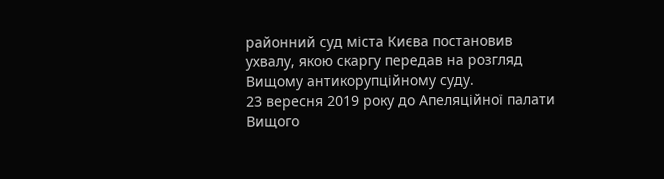районний суд міста Києва постановив ухвалу, якою скаргу передав на розгляд Вищому антикорупційному суду.
23 вересня 2019 року до Апеляційної палати Вищого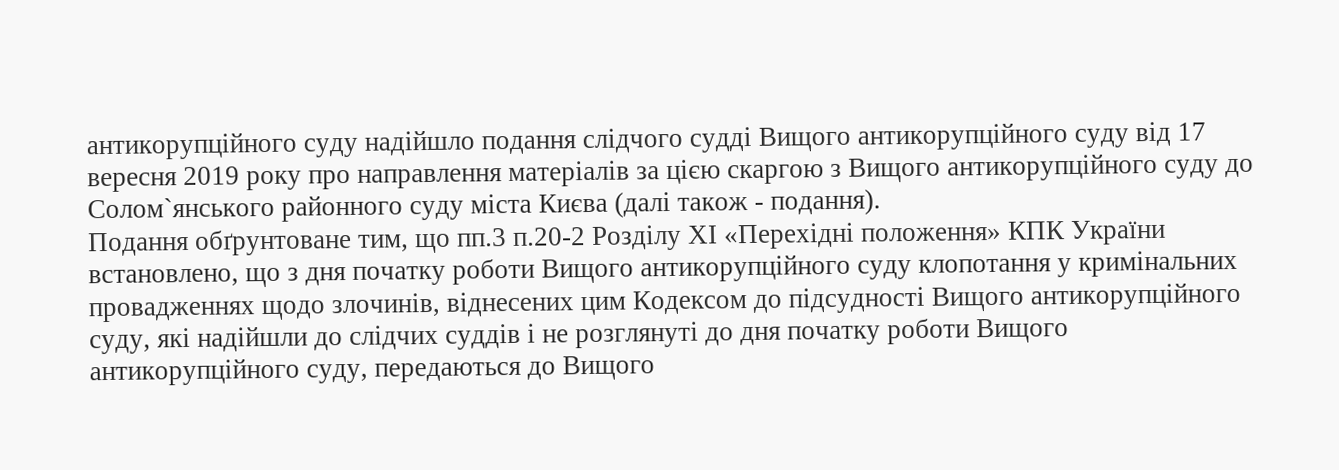антикорупційного суду надійшло подання слідчого судді Вищого антикорупційного суду від 17 вересня 2019 року про направлення матеріалів за цією скаргою з Вищого антикорупційного суду до Солом`янського районного суду міста Києва (далі також - подання).
Подання обґрунтоване тим, що пп.3 п.20-2 Розділу ХІ «Перехідні положення» КПК України встановлено, що з дня початку роботи Вищого антикорупційного суду клопотання у кримінальних провадженнях щодо злочинів, віднесених цим Кодексом до підсудності Вищого антикорупційного суду, які надійшли до слідчих суддів і не розглянуті до дня початку роботи Вищого антикорупційного суду, передаються до Вищого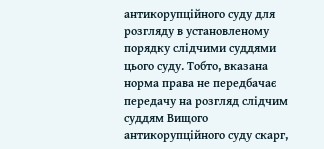антикорупційного суду для розгляду в установленому порядку слідчими суддями цього суду. Тобто, вказана норма права не передбачає передачу на розгляд слідчим суддям Вищого антикорупційного суду скарг,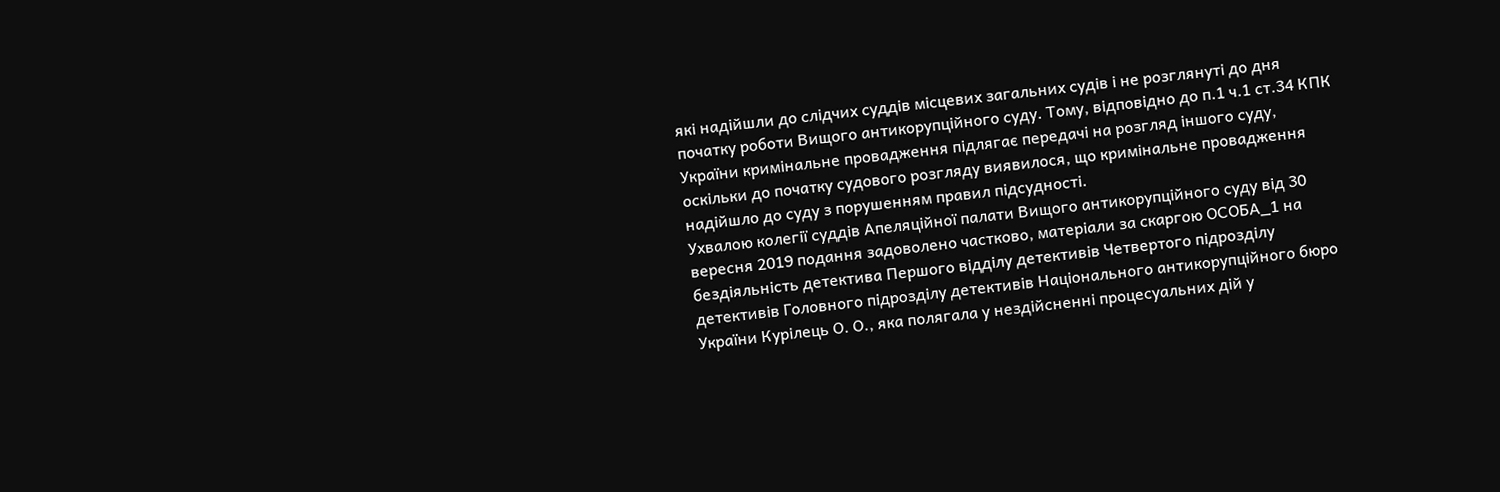які надійшли до слідчих суддів місцевих загальних судів і не розглянуті до дня початку роботи Вищого антикорупційного суду. Тому, відповідно до п.1 ч.1 ст.34 КПК України кримінальне провадження підлягає передачі на розгляд іншого суду, оскільки до початку судового розгляду виявилося, що кримінальне провадження надійшло до суду з порушенням правил підсудності.
Ухвалою колегії суддів Апеляційної палати Вищого антикорупційного суду від 30 вересня 2019 подання задоволено частково, матеріали за скаргою ОСОБА_1 на бездіяльність детектива Першого відділу детективів Четвертого підрозділу детективів Головного підрозділу детективів Національного антикорупційного бюро України Курілець О. О., яка полягала у нездійсненні процесуальних дій у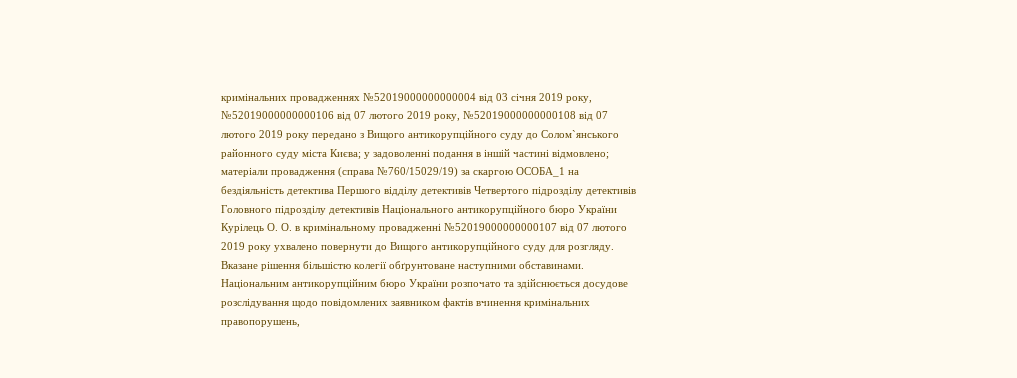кримінальних провадженнях №52019000000000004 від 03 січня 2019 року, №52019000000000106 від 07 лютого 2019 року, №52019000000000108 від 07 лютого 2019 року передано з Вищого антикорупційного суду до Солом`янського районного суду міста Києва; у задоволенні подання в іншій частині відмовлено; матеріали провадження (справа №760/15029/19) за скаргою ОСОБА_1 на бездіяльність детектива Першого відділу детективів Четвертого підрозділу детективів Головного підрозділу детективів Національного антикорупційного бюро України Курілець О. О. в кримінальному провадженні №52019000000000107 від 07 лютого 2019 року ухвалено повернути до Вищого антикорупційного суду для розгляду.
Вказане рішення більшістю колегії обґрунтоване наступними обставинами.
Національним антикорупційним бюро України розпочато та здійснюється досудове розслідування щодо повідомлених заявником фактів вчинення кримінальних правопорушень,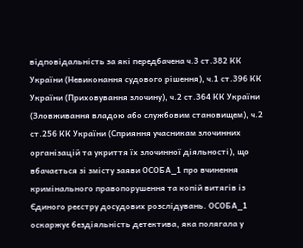відповідальність за які передбачена ч.3 ст.382 КК України (Невиконання судового рішення), ч.1 ст.396 КК України (Приховування злочину), ч.2 ст.364 КК України (Зловживання владою або службовим становищем), ч.2 ст.256 КК України (Сприяння учасникам злочинних організацій та укриття їх злочинної діяльності), що вбачається зі змісту заяви ОСОБА_1 про вчинення кримінального правопорушення та копій витягів із Єдиного реєстру досудових розслідувань. ОСОБА_1 оскаржує бездіяльність детектива, яка полягала у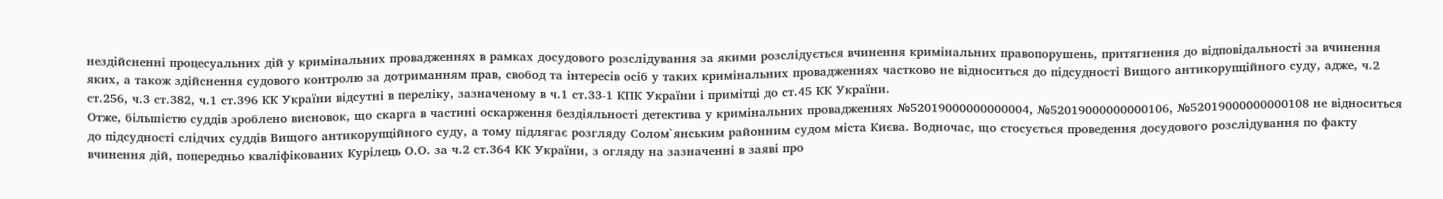нездійсненні процесуальних дій у кримінальних провадженнях в рамках досудового розслідування за якими розслідується вчинення кримінальних правопорушень, притягнення до відповідальності за вчинення яких, а також здійснення судового контролю за дотриманням прав, свобод та інтересів осіб у таких кримінальних провадженнях частково не відноситься до підсудності Вищого антикорупційного суду, адже, ч.2 ст.256, ч.3 ст.382, ч.1 ст.396 КК України відсутні в переліку, зазначеному в ч.1 ст.33-1 КПК України і примітці до ст.45 КК України.
Отже, більшістю суддів зроблено висновок, що скарга в частині оскарження бездіяльності детектива у кримінальних провадженнях №52019000000000004, №52019000000000106, №52019000000000108 не відноситься до підсудності слідчих суддів Вищого антикорупційного суду, а тому підлягає розгляду Солом`янським районним судом міста Києва. Водночас, що стосується проведення досудового розслідування по факту вчинення дій, попередньо кваліфікованих Курілець О.О. за ч.2 ст.364 КК України, з огляду на зазначенні в заяві про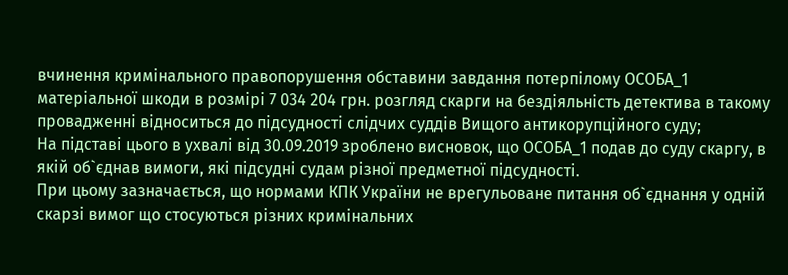вчинення кримінального правопорушення обставини завдання потерпілому ОСОБА_1 матеріальної шкоди в розмірі 7 034 204 грн. розгляд скарги на бездіяльність детектива в такому провадженні відноситься до підсудності слідчих суддів Вищого антикорупційного суду;
На підставі цього в ухвалі від 30.09.2019 зроблено висновок, що ОСОБА_1 подав до суду скаргу, в якій об`єднав вимоги, які підсудні судам різної предметної підсудності.
При цьому зазначається, що нормами КПК України не врегульоване питання об`єднання у одній скарзі вимог що стосуються різних кримінальних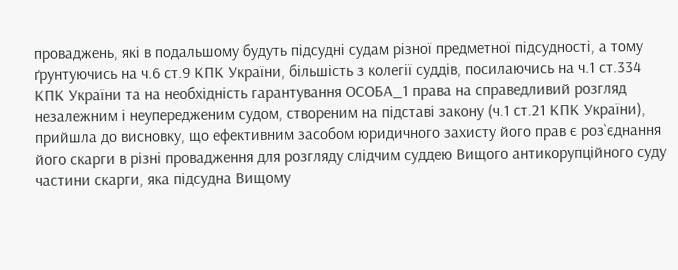проваджень, які в подальшому будуть підсудні судам різної предметної підсудності, а тому ґрунтуючись на ч.6 ст.9 КПК України, більшість з колегії суддів, посилаючись на ч.1 ст.334 КПК України та на необхідність гарантування ОСОБА_1 права на справедливий розгляд незалежним і неупередженим судом, створеним на підставі закону (ч.1 ст.21 КПК України), прийшла до висновку, що ефективним засобом юридичного захисту його прав є роз`єднання його скарги в різні провадження для розгляду слідчим суддею Вищого антикорупційного суду частини скарги, яка підсудна Вищому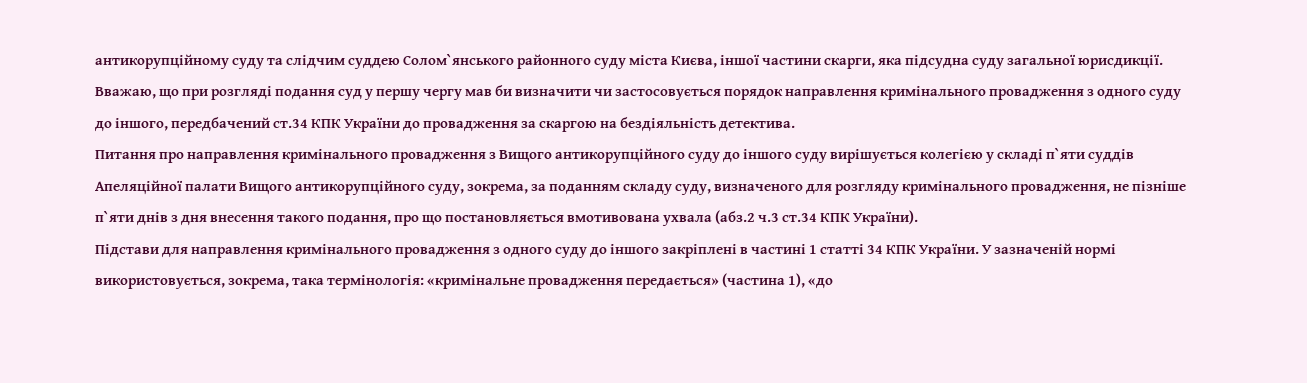антикорупційному суду та слідчим суддею Солом`янського районного суду міста Києва, іншої частини скарги, яка підсудна суду загальної юрисдикції.
Вважаю, що при розгляді подання суд у першу чергу мав би визначити чи застосовується порядок направлення кримінального провадження з одного суду до іншого, передбачений ст.34 КПК України до провадження за скаргою на бездіяльність детектива.
Питання про направлення кримінального провадження з Вищого антикорупційного суду до іншого суду вирішується колегією у складі п`яти суддів Апеляційної палати Вищого антикорупційного суду, зокрема, за поданням складу суду, визначеного для розгляду кримінального провадження, не пізніше п`яти днів з дня внесення такого подання, про що постановляється вмотивована ухвала (абз.2 ч.3 ст.34 КПК України).
Підстави для направлення кримінального провадження з одного суду до іншого закріплені в частині 1 статті 34 КПК України. У зазначеній нормі використовується, зокрема, така термінологія: «кримінальне провадження передається» (частина 1), «до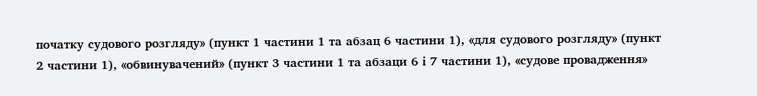початку судового розгляду» (пункт 1 частини 1 та абзац 6 частини 1), «для судового розгляду» (пункт 2 частини 1), «обвинувачений» (пункт 3 частини 1 та абзаци 6 і 7 частини 1), «судове провадження»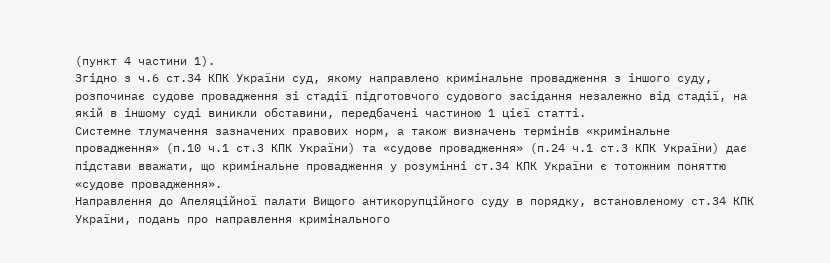(пункт 4 частини 1).
Згідно з ч.6 ст.34 КПК України суд, якому направлено кримінальне провадження з іншого суду, розпочинає судове провадження зі стадії підготовчого судового засідання незалежно від стадії, на якій в іншому суді виникли обставини, передбачені частиною 1 цієї статті.
Системне тлумачення зазначених правових норм, а також визначень термінів «кримінальне провадження» (п.10 ч.1 ст.3 КПК України) та «судове провадження» (п.24 ч.1 ст.3 КПК України) дає підстави вважати, що кримінальне провадження у розумінні ст.34 КПК України є тотожним поняттю «судове провадження».
Направлення до Апеляційної палати Вищого антикорупційного суду в порядку, встановленому ст.34 КПК України, подань про направлення кримінального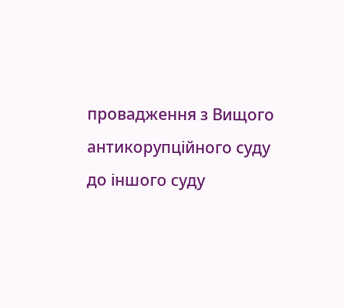провадження з Вищого антикорупційного суду до іншого суду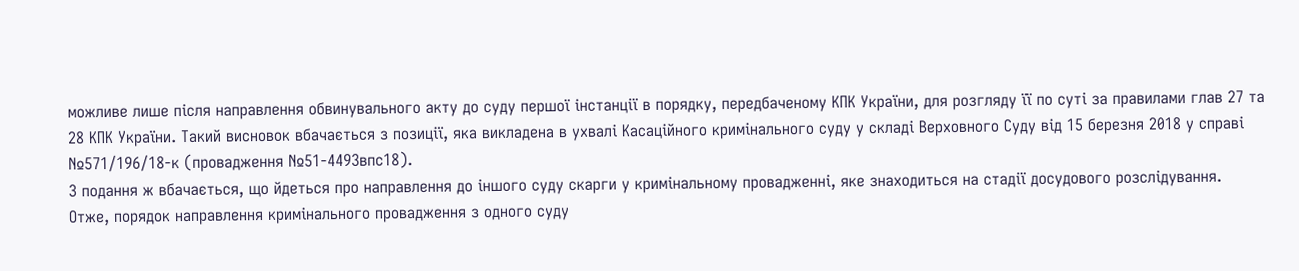можливе лише після направлення обвинувального акту до суду першої інстанції в порядку, передбаченому КПК України, для розгляду її по суті за правилами глав 27 та 28 КПК України. Такий висновок вбачається з позиції, яка викладена в ухвалі Касаційного кримінального суду у складі Верховного Суду від 15 березня 2018 у справі №571/196/18-к (провадження №51-4493впс18).
З подання ж вбачається, що йдеться про направлення до іншого суду скарги у кримінальному провадженні, яке знаходиться на стадії досудового розслідування.
Отже, порядок направлення кримінального провадження з одного суду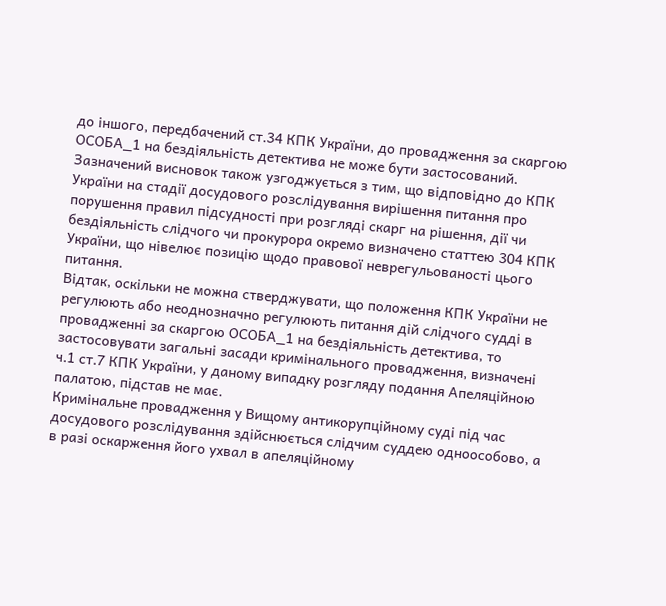до іншого, передбачений ст.34 КПК України, до провадження за скаргою ОСОБА_1 на бездіяльність детектива не може бути застосований.
Зазначений висновок також узгоджується з тим, що відповідно до КПК України на стадії досудового розслідування вирішення питання про порушення правил підсудності при розгляді скарг на рішення, дії чи бездіяльність слідчого чи прокурора окремо визначено статтею 304 КПК України, що нівелює позицію щодо правової неврегульованості цього питання.
Відтак, оскільки не можна стверджувати, що положення КПК України не регулюють або неоднозначно регулюють питання дій слідчого судді в провадженні за скаргою ОСОБА_1 на бездіяльність детектива, то застосовувати загальні засади кримінального провадження, визначені ч.1 ст.7 КПК України, у даному випадку розгляду подання Апеляційною палатою, підстав не має.
Кримінальне провадження у Вищому антикорупційному суді під час досудового розслідування здійснюється слідчим суддею одноособово, а в разі оскарження його ухвал в апеляційному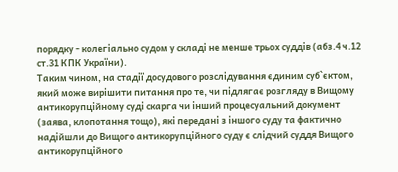порядку - колегіально судом у складі не менше трьох суддів (абз.4 ч.12 ст.31 КПК України).
Таким чином, на стадії досудового розслідування єдиним суб`єктом, який може вирішити питання про те, чи підлягає розгляду в Вищому антикорупційному суді скарга чи інший процесуальний документ (заява, клопотання тощо), які передані з іншого суду та фактично надійшли до Вищого антикорупційного суду є слідчий суддя Вищого антикорупційного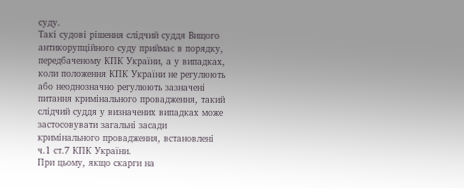суду.
Такі судові рішення слідчий суддя Вищого антикорупційного суду приймає в порядку, передбаченому КПК України, а у випадках, коли положення КПК України не регулюють або неоднозначно регулюють зазначені питання кримінального провадження, такий слідчий суддя у визначених випадках може застосовувати загальні засади кримінального провадження, встановлені ч.1 ст.7 КПК України.
При цьому, якщо скарги на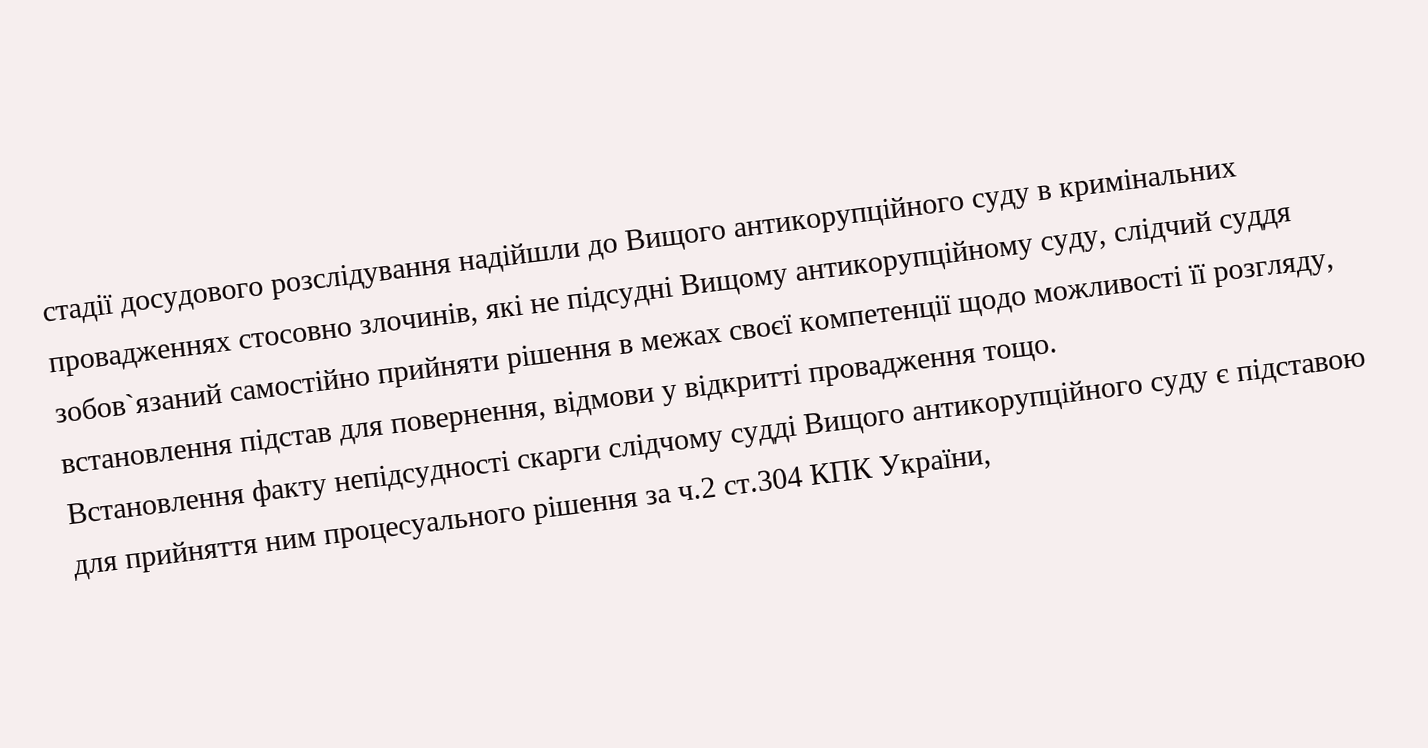стадії досудового розслідування надійшли до Вищого антикорупційного суду в кримінальних провадженнях стосовно злочинів, які не підсудні Вищому антикорупційному суду, слідчий суддя зобов`язаний самостійно прийняти рішення в межах своєї компетенції щодо можливості її розгляду, встановлення підстав для повернення, відмови у відкритті провадження тощо.
Встановлення факту непідсудності скарги слідчому судді Вищого антикорупційного суду є підставою для прийняття ним процесуального рішення за ч.2 ст.304 КПК України,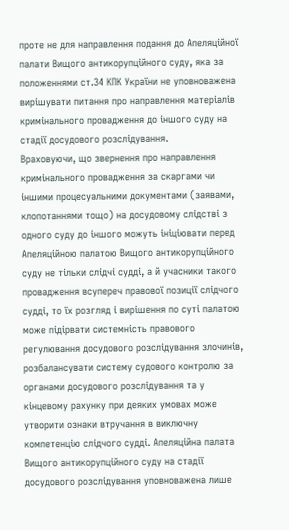проте не для направлення подання до Апеляційної палати Вищого антикорупційного суду, яка за положеннями ст.34 КПК України не уповноважена вирішувати питання про направлення матеріалів кримінального провадження до іншого суду на стадії досудового розслідування.
Враховуючи, що звернення про направлення кримінального провадження за скаргами чи іншими процесуальними документами (заявами, клопотаннями тощо) на досудовому слідстві з одного суду до іншого можуть ініціювати перед Апеляційною палатою Вищого антикорупційного суду не тільки слідчі судді, а й учасники такого провадження всупереч правової позиції слідчого судді, то їх розгляд і вирішення по суті палатою може підірвати системність правового регулювання досудового розслідування злочинів, розбалансувати систему судового контролю за органами досудового розслідування та у кінцевому рахунку при деяких умовах може утворити ознаки втручання в виключну компетенцію слідчого судді. Апеляційна палата Вищого антикорупційного суду на стадії досудового розслідування уповноважена лише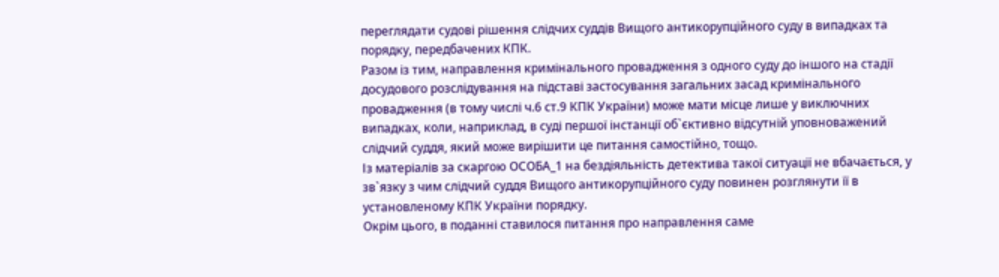переглядати судові рішення слідчих суддів Вищого антикорупційного суду в випадках та порядку, передбачених КПК.
Разом із тим, направлення кримінального провадження з одного суду до іншого на стадії досудового розслідування на підставі застосування загальних засад кримінального провадження (в тому числі ч.6 ст.9 КПК України) може мати місце лише у виключних випадках, коли, наприклад, в суді першої інстанції об`єктивно відсутній уповноважений слідчий суддя, який може вирішити це питання самостійно, тощо.
Із матеріалів за скаргою ОСОБА_1 на бездіяльність детектива такої ситуації не вбачається, у зв`язку з чим слідчий суддя Вищого антикорупційного суду повинен розглянути її в установленому КПК України порядку.
Окрім цього, в поданні ставилося питання про направлення саме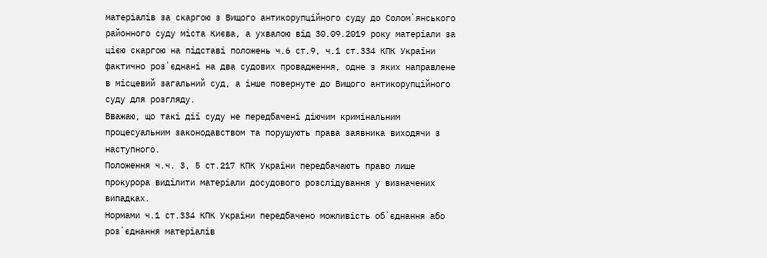матеріалів за скаргою з Вищого антикорупційного суду до Солом`янського районного суду міста Києва, а ухвалою від 30.09.2019 року матеріали за цією скаргою на підставі положень ч.6 ст.9, ч.1 ст.334 КПК України фактично роз`єднані на два судових провадження, одне з яких направлене в місцевий загальний суд, а інше повернуте до Вищого антикорупційного суду для розгляду.
Вважаю, що такі дії суду не передбачені діючим кримінальним процесуальним законодавством та порушують права заявника виходячи з наступного.
Положення ч.ч. 3, 5 ст.217 КПК України передбачають право лише прокурора виділити матеріали досудового розслідування у визначених випадках.
Нормами ч.1 ст.334 КПК України передбачено можливість об`єднання або роз`єднання матеріалів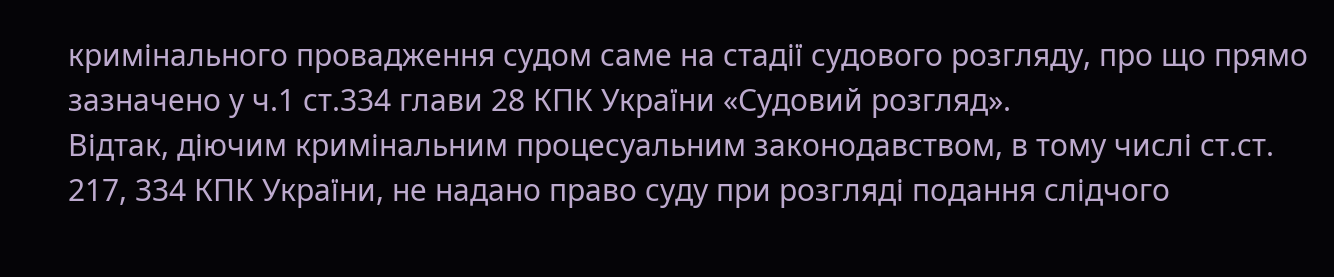кримінального провадження судом саме на стадії судового розгляду, про що прямо зазначено у ч.1 ст.334 глави 28 КПК України «Судовий розгляд».
Відтак, діючим кримінальним процесуальним законодавством, в тому числі ст.ст. 217, 334 КПК України, не надано право суду при розгляді подання слідчого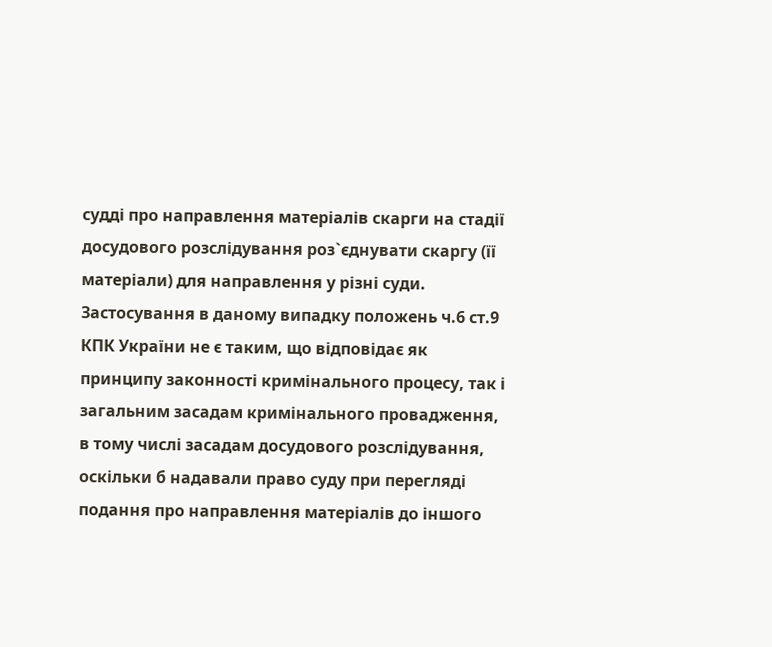судді про направлення матеріалів скарги на стадії досудового розслідування роз`єднувати скаргу (її матеріали) для направлення у різні суди.
Застосування в даному випадку положень ч.6 ст.9 КПК України не є таким, що відповідає як принципу законності кримінального процесу, так і загальним засадам кримінального провадження, в тому числі засадам досудового розслідування, оскільки б надавали право суду при перегляді подання про направлення матеріалів до іншого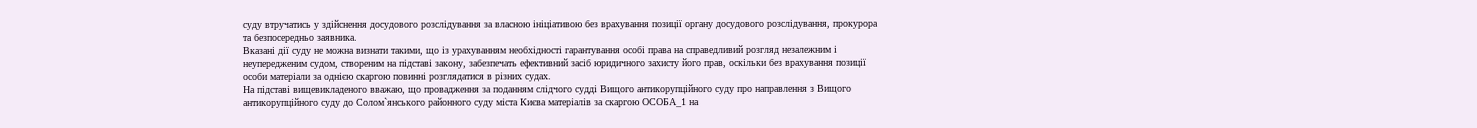суду втручатись у здійснення досудового розслідування за власною ініціативою без врахування позиції органу досудового розслідування, прокурора та безпосередньо заявника.
Вказані дії суду не можна визнати такими, що із урахуванням необхідності гарантування особі права на справедливий розгляд незалежним і неупередженим судом, створеним на підставі закону, забезпечать ефективний засіб юридичного захисту його прав, оскільки без врахування позиції особи матеріали за однією скаргою повинні розглядатися в різних судах.
На підставі вищевикладеного вважаю, що провадження за поданням слідчого судді Вищого антикорупційного суду про направлення з Вищого антикорупційного суду до Солом`янського районного суду міста Києва матеріалів за скаргою ОСОБА_1 на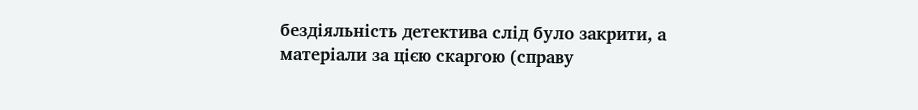бездіяльність детектива слід було закрити, а матеріали за цією скаргою (справу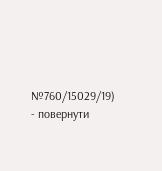№760/15029/19) - повернути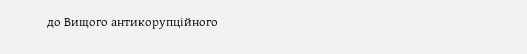до Вищого антикорупційного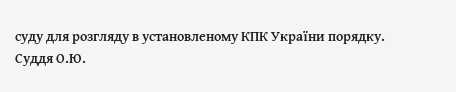суду для розгляду в установленому КПК України порядку.
Суддя О.Ю.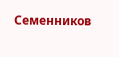Семенников